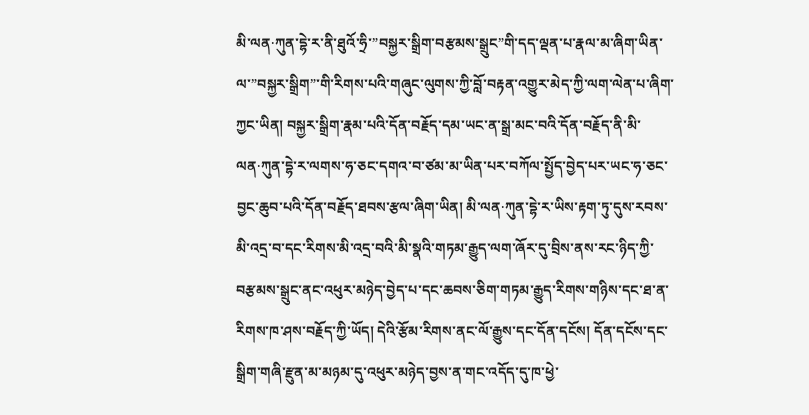མི་ལན·ཀུན་དྷེ་ར་ནི་ཐུའོ་ཧྲི་”བསྐྱར་སྒྲིག་བརྩམས་སྒྲུང”གི་དད་ལྡན་པ་རྣལ་མ་ཞིག་ཡིན་ལ་”བསྐྱར་སྒྲིག”་གི་རིགས་པའི་གཞུང་ལུགས་ཀྱི་བློ་བརྟན་འགྱུར་མེད་ཀྱི་ལག་ལེན་པ་ཞིག་ཀྱང་ཡིན། བསྐྱར་སྒྲིག་རྣམ་པའི་དོན་བརྗོད་དམ་ཡང་ན་སྒྲ་མང་བའི་དོན་བརྗོད་ནི་མི་ལན·ཀུན་དྷེ་ར་ལགས་ཧ་ཅང་དགའ་བ་ཙམ་མ་ཡིན་པར་བཀོལ་སྤྱོད་བྱེད་པར་ཡང་ཧ་ཅང་བྱང་ཆུབ་པའི་དོན་བརྗོད་ཐབས་རྩལ་ཞིག་ཡིན། མི་ལན·ཀུན་དྷེ་ར་ཡིས་རྟག་ཏུ་དུས་རབས་མི་འདྲ་བ་དང་རིགས་མི་འདྲ་བའི་མི་སྣའི་གཏམ་རྒྱུད་ལག་ཞོར་དུ་བྲིས་ནས་རང་ཉིད་ཀྱི་བརྩམས་སྒྲུང་ནང་འཕུར་མཉེད་བྱེད་པ་དང་ཆབས་ཅིག་གཏམ་རྒྱུད་རིགས་གཉིས་དང་ཐ་ན་རིགས་ཁ་ཤས་བརྗོད་ཀྱི་ཡོད། དེའི་རྩོམ་རིགས་ནང་ལོ་རྒྱུས་དང་དོན་དངོས། དོན་དངོས་དང་སྒྲིག་གཞི་རྫུན་མ་མཉམ་དུ་འཕུར་མཉེད་བྱས་ན་གང་འདོད་དུ་ཁ་ཕྱེ་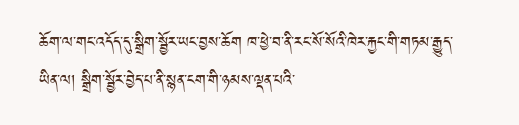ཆོག་ལ་གང་འདོད་དུ་སྒྲིག་སྦྱོར་ཡང་བྱས་ཆོག ཁ་ཕྱེ་བ་ནི་རང་སོ་སོའི་ཁེར་རྐྱང་གི་གཏམ་རྒྱུད་ཡིན་ལ། སྒྲིག་སྦྱོར་བྱེད་པ་ནི་སྙན་ངག་གི་ཉམས་ལྡན་པའི་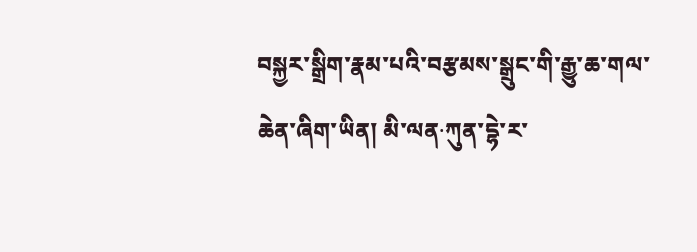བསྐྱར་སྒྲིག་རྣམ་པའི་བརྩམས་སྒྲུང་གི་རྒྱུ་ཆ་གལ་ཆེན་ཞིག་ཡིན། མི་ལན·ཀུན་དྷེ་ར་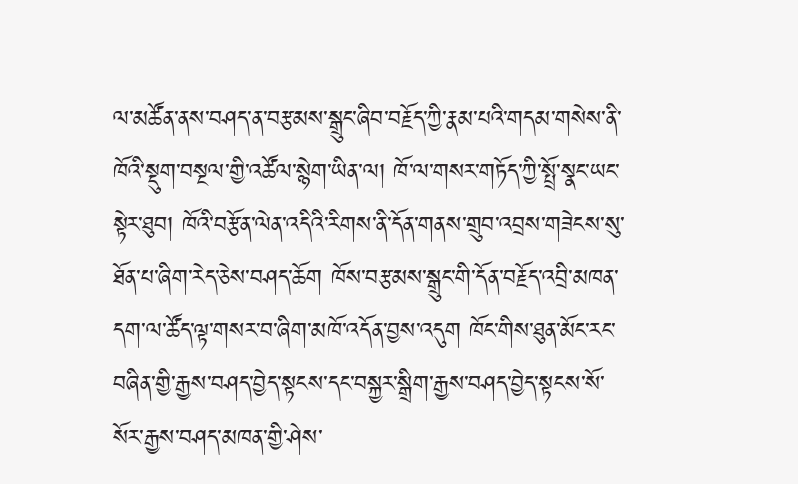ལ་མཚོན་ནས་བཤད་ན་བརྩམས་སྒྲུང་ཞིབ་བརྗོད་ཀྱི་རྣམ་པའི་གདམ་གསེས་ནི་ཁོའི་སྡུག་བསྔལ་གྱི་འཚོལ་སྙེག་ཡིན་ལ། ཁོ་ལ་གསར་གཏོད་ཀྱི་སྤྲོ་སྣང་ཡང་སྟེར་ཐུབ། ཁོའི་བརྩོན་ལེན་འདིའི་རིགས་ནི་དོན་གནས་གྲུབ་འབྲས་གཟེངས་སུ་ཐོན་པ་ཞིག་རེད་ཅེས་བཤད་ཆོག ཁོས་བརྩམས་སྒྲུང་གི་དོན་བརྗོད་འབྲི་མཁན་དག་ལ་ཚོད་ལྟ་གསར་བ་ཞིག་མཁོ་འདོན་བྱས་འདུག ཁོང་གིས་ཐུན་མོང་རང་བཞིན་གྱི་རྒྱས་བཤད་བྱེད་སྟངས་དང་བསྐྱར་སྒྲིག་རྒྱས་བཤད་བྱེད་སྟངས་སོ་སོར་རྒྱས་བཤད་མཁན་གྱི་ཤེས་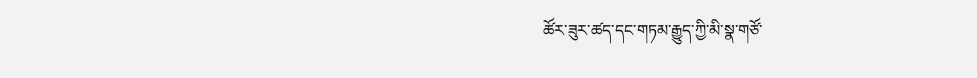ཚོར་ཟུར་ཚད་དང་གཏམ་རྒྱུད་ཀྱི་མི་སྣ་གཙོ་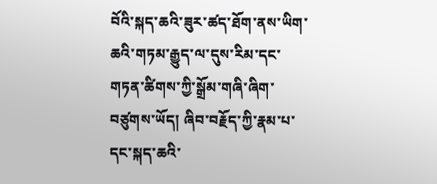བོའི་སྐད་ཆའི་ཟུར་ཚད་ཐོག་ནས་ཡིག་ཆའི་གཏམ་རྒྱུད་ལ་དུས་རིམ་དང་གཏན་ཚིགས་ཀྱི་སྒྲོམ་གཞི་ཞིག་བཙུགས་ཡོད། ཞིབ་བརྗོད་ཀྱི་རྣམ་པ་དང་སྐད་ཆའི་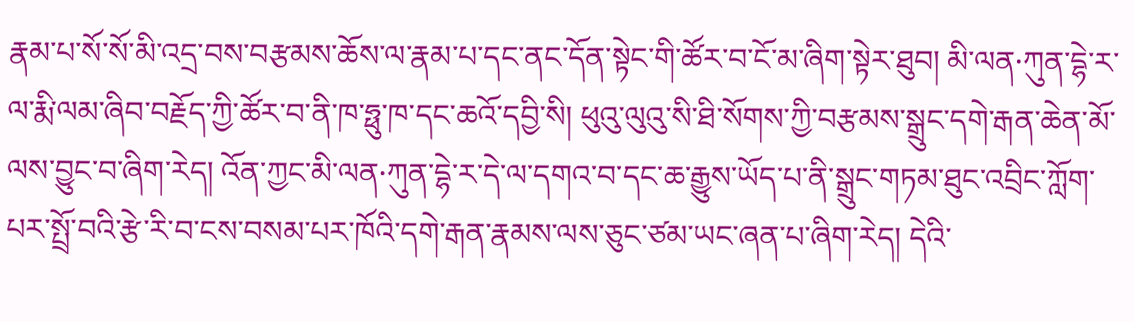རྣམ་པ་སོ་སོ་མི་འདྲ་བས་བརྩམས་ཆོས་ལ་རྣམ་པ་དང་ནང་དོན་སྟེང་གི་ཚོར་བ་ངོ་མ་ཞིག་སྟེར་ཐུབ། མི་ལན·ཀུན་དྷེ་ར་ལ་རྨི་ལམ་ཞིབ་བརྗོད་ཀྱི་ཚོར་བ་ནི་ཁ་ཧྥུ་ཁ་དང་ཆའོ་དབྱི་སི། ཕུའུ་ལུའུ་སི་ཐི་སོགས་ཀྱི་བརྩམས་སྒྲུང་དགེ་རྒན་ཆེན་མོ་ལས་བྱུང་བ་ཞིག་རེད། འོན་ཀྱང་མི་ལན·ཀུན་དྷེ་ར་དེ་ལ་དགའ་བ་དང་ཆ་རྒྱུས་ཡོད་པ་ནི་སྒྲུང་གཏམ་ཐུང་འབྲིང་ཀློག་པར་སྤྲོ་བའི་རྩེ་རི་བ་ངས་བསམ་པར་ཁོའི་དགེ་རྒན་རྣམས་ལས་ཅུང་ཙམ་ཡང་ཞན་པ་ཞིག་རེད། དེའི་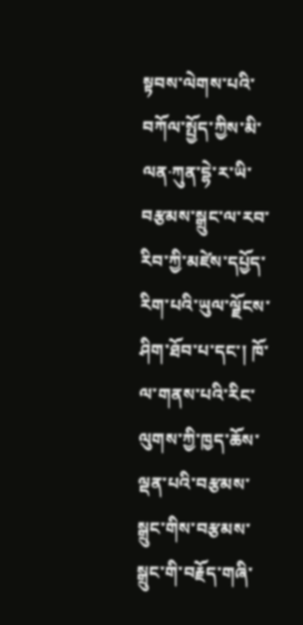སྟབས་ལེགས་པའི་བཀོལ་སྤྱོད་ཀྱིས་མི་ལན·ཀུན་དྷེ་ར་ཡི་བརྩམས་སྒྲུང་ལ་རབ་རིབ་ཀྱི་མཛེས་དཔྱོད་རིག་པའི་ཡུལ་ལྗོངས་ཤིག་ཐོབ་པ་དང་། ཁོ་ལ་གནས་པའི་རིང་ལུགས་ཀྱི་ཁྱད་ཆོས་ལྡན་པའི་བརྩམས་སྒྲུང་གིས་བརྩམས་སྒྲུང་གི་བརྗོད་གཞི་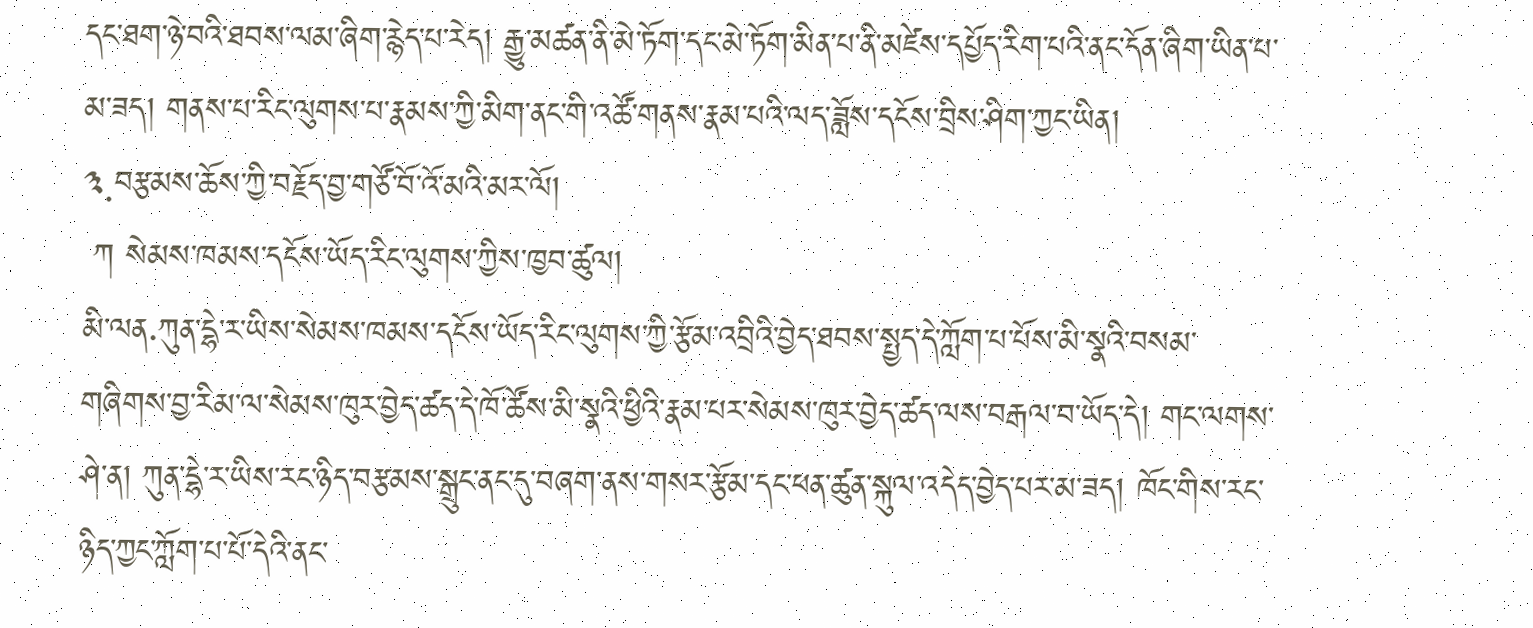དང་ཐག་ཉེ་བའི་ཐབས་ལམ་ཞིག་རྙེད་པ་རེད། རྒྱུ་མཚན་ནི་མེ་ཏོག་དང་མེ་ཏོག་མིན་པ་ནི་མཛེས་དཔྱོད་རིག་པའི་ནང་དོན་ཞིག་ཡིན་པ་མ་ཟད། གནས་པ་རིང་ལུགས་པ་རྣམས་ཀྱི་མིག་ནང་གི་འཚོ་གནས་རྣམ་པའི་ལད་ཟློས་དངོས་བྲིས་ཤིག་ཀྱང་ཡིན།
༣.བརྩམས་ཆོས་ཀྱི་བརྗོད་བྱ་གཙོ་བོ་འོ་མའི་མར་ལོ།
 ཀ སེམས་ཁམས་དངོས་ཡོད་རིང་ལུགས་ཀྱིས་ཁྱབ་ཚུལ།
མི་ལན·ཀུན་དྷེ་ར་ཡིས་སེམས་ཁམས་དངོས་ཡོད་རིང་ལུགས་ཀྱི་རྩོམ་འབྲིའི་བྱེད་ཐབས་སྤྱད་དེ་ཀློག་པ་པོས་མི་སྣའི་བསམ་གཞིགས་བྱ་རིམ་ལ་སེམས་ཁུར་བྱེད་ཚད་དེ་ཁོ་ཚོས་མི་སྣའི་ཕྱིའི་རྣམ་པར་སེམས་ཁུར་བྱེད་ཚད་ལས་བརྒལ་བ་ཡོད་དེ། གང་ལགས་ཤེ་ན། ཀུན་དྷེ་ར་ཡིས་རང་ཉིད་བརྩམས་སྒྲུང་ནང་དུ་བཞག་ནས་གསར་རྩོམ་དང་ཕན་ཚུན་སྐུལ་འདེད་བྱེད་པར་མ་ཟད། ཁོང་གིས་རང་ཉིད་ཀྱང་ཀློག་པ་པོ་དེའི་ནང་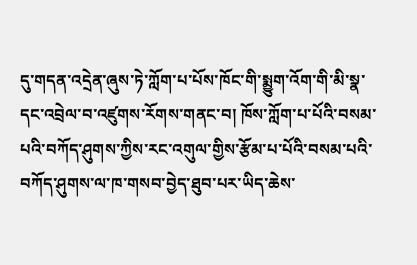དུ་གདན་འདྲེན་ཞུས་ཏེ་ཀློག་པ་པོས་ཁོང་གི་སྨྱུག་འོག་གི་མི་སྣ་དང་འབྲེལ་བ་འཛུགས་རོགས་གནང་བ། ཁོས་ཀློག་པ་པོའི་བསམ་པའི་བཀོད་ཤུགས་ཀྱིས་རང་འགུལ་གྱིས་རྩོམ་པ་པོའི་བསམ་པའི་བཀོད་ཤུགས་ལ་ཁ་གསབ་བྱེད་ཐུབ་པར་ཡིད་ཆེས་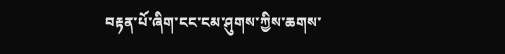བརྟན་པོ་ཞིག་ངང་ངམ་ཤུགས་ཀྱིས་ཆགས་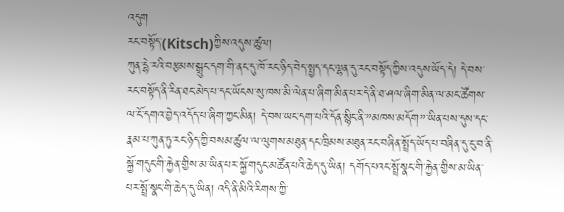འདུག
རང་བསྟོད་(Kitsch)ཀྱིས་འདུས་ཚུལ།
ཀུན་དྷེ་རའི་བརྩམས་སྒྲུང་དག་གི་ནང་དུ་ཁོ་རང་ཉིད་བེད་སྤྱད་དང་ལྷན་དུ་རང་བསྟོད་ཀྱིས་འདུས་ཡོད་དེ། དེ་བས་རང་བསྟོད་ནི་རིན་ཐང་མེད་པ་དང་ཡོངས་སུ་ཁས་མི་ལེན་པ་ཞིག་མིན་པར་དེ་ནི་ཐ་ཤལ་ཞིག་མིན་ལ་མང་ཚོགས་ལ་ངོ་དགའ་བྱེད་འདོད་པ་ཞིག་ཀྱང་མིན། དེ་བས་ཡང་དག་པའི་དོན་སྙིང་ནི་”མཁས་མདོག”་ཡིན་པས་དུས་དང་རྣམ་པ་ཀུན་ཏུ་རང་ཉིད་ཀྱི་བསམ་ཚུལ་ལ་ལུགས་མཐུན་དང་ཁྲིམས་མཐུན་རང་བཞིན་སྤྲོད་ཡོད་པ་བཞིན་དུ་ངུ་བ་ནི་སྐྱོ་གདུང་གི་རྐྱེན་གྱིས་མ་ཡིན་པར་སྐྱོ་གདུང་མཚོན་པའི་ཆེད་དུ་ཡིན། དགོད་པའང་སྤྲོ་སྣང་གི་རྐྱེན་གྱིས་མ་ཡིན་པར་སྤྲོ་སྣང་གི་ཆེད་དུ་ཡིན། འདི་ནི་མིའི་རིགས་ཀྱི་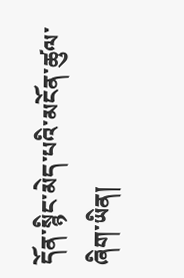དོན་སྙིང་མེད་པའི་མངོན་ཚུལ་ཞིག་ཡིན།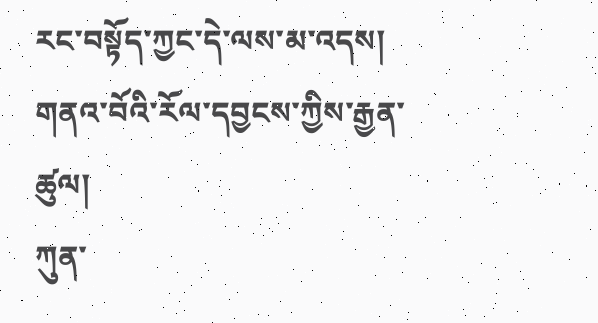རང་བསྟོད་ཀྱང་དེ་ལས་མ་འདས།
གནའ་བོའི་རོལ་དབྱངས་ཀྱིས་རྒྱན་ཚུལ།
ཀུན་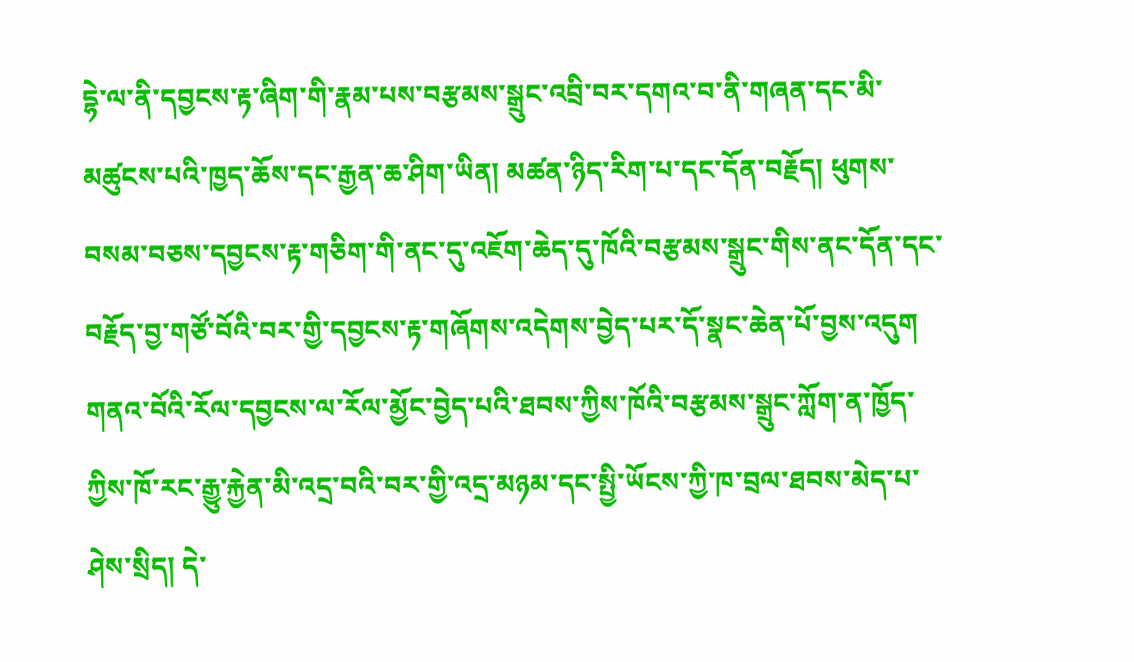དྷེ་ལ་ནི་དབྱངས་རྟ་ཞིག་གི་རྣམ་པས་བརྩམས་སྒྲུང་འབྲི་བར་དགའ་བ་ནི་གཞན་དང་མི་མཚུངས་པའི་ཁྱད་ཆོས་དང་རྒྱན་ཆ་ཤིག་ཡིན། མཚན་ཉིད་རིག་པ་དང་དོན་བརྗོད། ཕུགས་བསམ་བཅས་དབྱངས་རྟ་གཅིག་གི་ནང་དུ་འཇོག་ཆེད་དུ་ཁོའི་བརྩམས་སྒྲུང་གིས་ནང་དོན་དང་བརྗོད་བྱ་གཙོ་བོའི་བར་གྱི་དབྱངས་རྟ་གཞོགས་འདེགས་བྱེད་པར་དོ་སྣང་ཆེན་པོ་བྱས་འདུག གནའ་བོའི་རོལ་དབྱངས་ལ་རོལ་མྱོང་བྱེད་པའི་ཐབས་ཀྱིས་ཁོའི་བརྩམས་སྒྲུང་ཀློག་ན་ཁྱོད་ཀྱིས་ཁོ་རང་རྒྱུ་རྐྱེན་མི་འདྲ་བའི་བར་གྱི་འདྲ་མཉམ་དང་སྤྱི་ཡོངས་ཀྱི་ཁ་བྲལ་ཐབས་མེད་པ་ཤེས་སྲིད། དེ་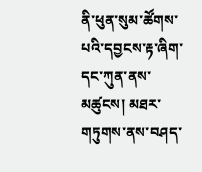ནི་ཕུན་སུམ་ཚོགས་པའི་དབྱངས་རྟ་ཞིག་དང་ཀུན་ནས་མཚུངས། མཐར་གཏུགས་ནས་བཤད་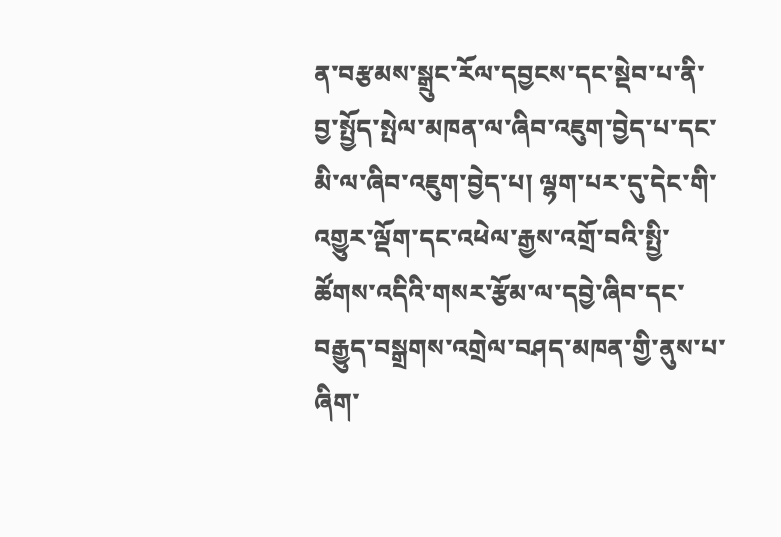ན་བརྩམས་སྒྲུང་རོལ་དབྱངས་དང་སྡེབ་པ་ནི་བྱ་སྤྱོད་སྤེལ་མཁན་ལ་ཞིབ་འཇུག་བྱེད་པ་དང་མི་ལ་ཞིབ་འཇུག་བྱེད་པ། ལྷག་པར་དུ་དེང་གི་འགྱུར་ལྡོག་དང་འཕེལ་རྒྱས་འགྲོ་བའི་སྤྱི་ཚོགས་འདིའི་གསར་རྩོམ་ལ་དབྱེ་ཞིབ་དང་བརྒྱུད་བསྒྲགས་འགྲེལ་བཤད་མཁན་གྱི་ནུས་པ་ཞིག་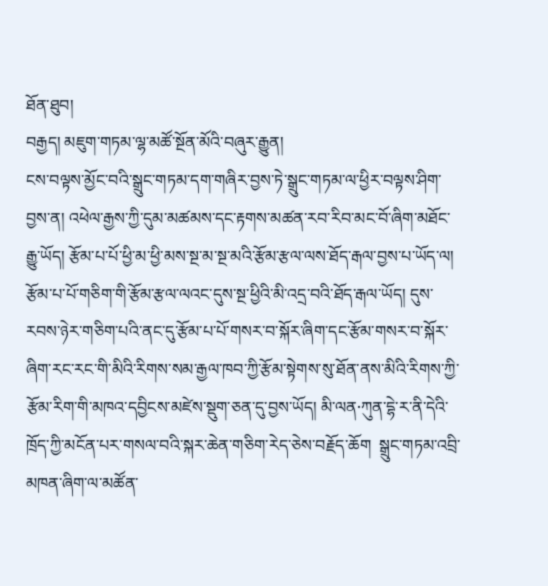ཐོན་ཐུབ།
བརྒྱད། མཇུག་གཏམ་ལྷ་མཚོ་སྔོན་མོའི་བཞུར་རྒྱུན།
ངས་བལྟས་མྱོང་བའི་སྒྲུང་གཏམ་དག་གཞིར་བྱས་ཏེ་སྒྲུང་གཏམ་ལ་ཕྱིར་བལྟས་ཤིག་བྱས་ན། འཕེལ་རྒྱས་ཀྱི་དུམ་མཚམས་དང་རྟགས་མཚན་རབ་རིབ་མང་བོ་ཞིག་མཐོང་རྒྱུ་ཡོད། རྩོམ་པ་པོ་ཕྱི་མ་ཕྱི་མས་སྔ་མ་སྔ་མའི་རྩོམ་རྩལ་ལས་ཐོད་རྒལ་བྱས་པ་ཡོད་ལ། རྩོམ་པ་པོ་གཅིག་གི་རྩོམ་རྩལ་ལའང་དུས་སྔ་ཕྱིའི་མི་འདྲ་བའི་ཐོད་རྒལ་ཡོད། དུས་རབས་ཉེར་གཅིག་པའི་ནང་དུ་རྩོམ་པ་པོ་གསར་བ་སྐོར་ཞིག་དང་རྩོམ་གསར་བ་སྐོར་ཞིག་རང་རང་གི་མིའི་རིགས་སམ་རྒྱལ་ཁབ་ཀྱི་རྩོམ་སྟེགས་སུ་ཐོན་ནས་མིའི་རིགས་ཀྱི་རྩོམ་རིག་གི་མཁའ་དབྱིངས་མཛེས་སྡུག་ཅན་དུ་བྱས་ཡོད། མི་ལན·ཀུན་དྷེ་ར་ནི་དེའི་ཁྲོད་ཀྱི་མངོན་པར་གསལ་བའི་སྐར་ཆེན་གཅིག་རེད་ཅེས་བརྗོད་ཆོག  སྒྲུང་གཏམ་འབྲི་མཁན་ཞིག་ལ་མཚོན་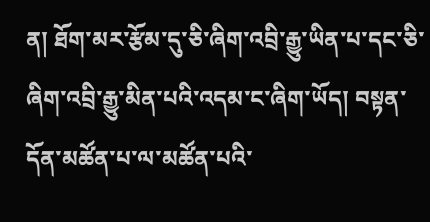ན། ཐོག་མར་རྩོམ་དུ་ཅི་ཞིག་འབྲི་རྒྱུ་ཡིན་པ་དང་ཅི་ཞིག་འབྲི་རྒྱུ་མིན་པའི་འདམ་ང་ཞིག་ཡོད། བསྟན་དོན་མཚོན་པ་ལ་མཚོན་པའི་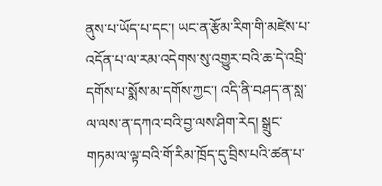ནུས་པ་ཡོད་པ་དང་། ཡང་ན་རྩོམ་རིག་གི་མཛེས་པ་འདོན་པ་ལ་རམ་འདེགས་སུ་འགྱུར་བའི་ཆ་དེ་འབྲི་དགོས་པ་སྨོས་མ་དགོས་ཀྱང་། འདི་ནི་བཤད་ན་སླ་ལ་ལས་ན་དཀའ་བའི་བྱ་ལས་ཤིག་རེད། སྒྲུང་གཏམ་ལ་ལྟ་བའི་གོ་རིམ་ཁྲོད་དུ་བྲིས་པའི་ཚན་པ་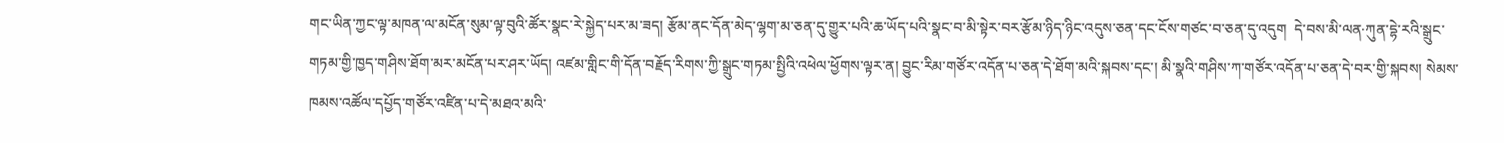གང་ཡིན་ཀྱང་ལྟ་མཁན་ལ་མངོན་སུམ་ལྟ་བུའི་ཚོར་སྣང་རེ་སྐྱེད་པར་མ་ཟད། རྩོམ་ནང་དོན་མེད་ལྷག་མ་ཅན་དུ་གྱུར་པའི་ཆ་ཡོད་པའི་སྣང་བ་མི་སྟེར་བར་རྩོམ་ཉིད་ཉིང་འདུས་ཅན་དང་ངོས་གཙང་བ་ཅན་དུ་འདུག  དེ་བས་མི་ལན·ཀུན་དྷེ་རའི་སྒྲུང་གཏམ་གྱི་ཁྱད་གཤིས་ཐོག་མར་མངོན་པར་ཤར་ཡོད། འཛམ་གླིང་གི་དོན་བརྗོད་རིགས་ཀྱི་སྒྲུང་གཏམ་སྤྱིའི་འཕེལ་ཕྱོགས་ལྟར་ན། བྱུང་རིམ་གཙོར་འདོན་པ་ཅན་དེ་ཐོག་མའི་སྐབས་དང་། མི་སྣའི་གཤིས་ཀ་གཙོར་འདོན་པ་ཅན་དེ་བར་གྱི་སྐབས། སེམས་ཁམས་འཚོལ་དཔྱོད་གཙོར་འཛིན་པ་དེ་མཐའ་མའི་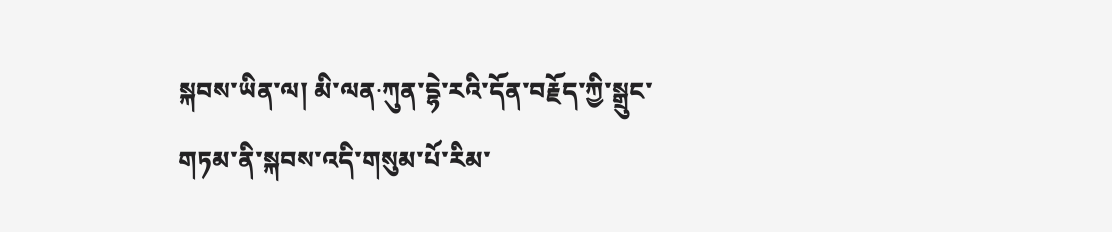སྐབས་ཡིན་ལ། མི་ལན·ཀུན་དྷེ་རའི་དོན་བརྗོད་ཀྱི་སྒྲུང་གཏམ་ནི་སྐབས་འདི་གསུམ་པོ་རིམ་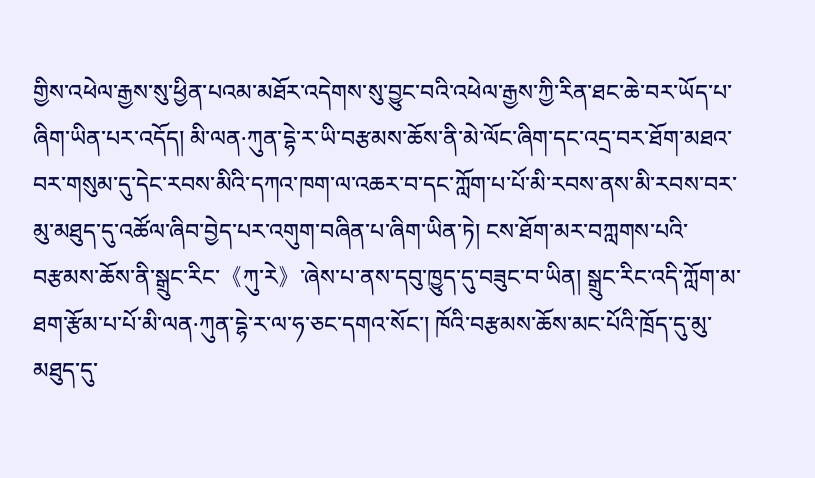གྱིས་འཕེལ་རྒྱས་སུ་ཕྱིན་པའམ་མཐོར་འདེགས་སུ་བྱུང་བའི་འཕེལ་རྒྱས་ཀྱི་རིན་ཐང་ཆེ་བར་ཡོད་པ་ཞིག་ཡིན་པར་འདོད། མི་ལན·ཀུན་དྷེ་ར་ཡི་བརྩམས་ཆོས་ནི་མེ་ལོང་ཞིག་དང་འདྲ་བར་ཐོག་མཐའ་བར་གསུམ་དུ་དེང་རབས་མིའི་དཀའ་ཁག་ལ་འཆར་བ་དང་ཀློག་པ་པོ་མི་རབས་ནས་མི་རབས་བར་མུ་མཐུད་དུ་འཚོལ་ཞིབ་བྱེད་པར་འགུག་བཞིན་པ་ཞིག་ཡིན་ཏེ། ངས་ཐོག་མར་བཀླགས་པའི་བརྩམས་ཆོས་ནི་སྒྲུང་རིང་《ཀུ་རེ》་ཞེས་པ་ནས་དབུ་ཁྱུད་དུ་བཟུང་བ་ཡིན། སྒྲུང་རིང་འདི་ཀློག་མ་ཐག་རྩོམ་པ་པོ་མི་ལན·ཀུན་དྷེ་ར་ལ་ཧ་ཅང་དགའ་སོང་། ཁོའི་བརྩམས་ཆོས་མང་པོའི་ཁྲོད་དུ་མུ་མཐུད་དུ་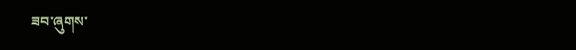ཟབ་ཞུགས་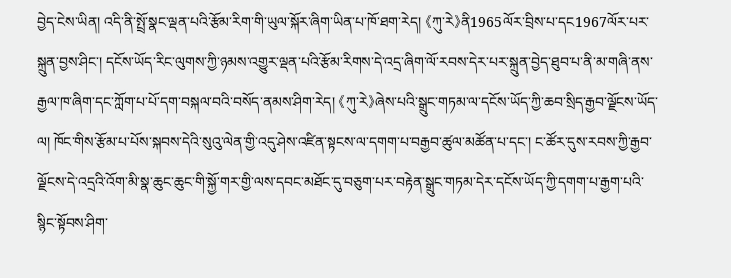བྱེད་ངེས་ཡིན། འདི་ནི་སྤྲོ་སྣང་ལྡན་པའི་རྩོམ་རིག་གི་ཡུལ་སྐོར་ཞིག་ཡིན་པ་ཁོ་ཐག་རེད། 《ཀུ་རེ》ནི1965ལོར་བྲིས་པ་དང1967ལོར་པར་སྐྲུན་བྱས་ཤིང་། དངོས་ཡོད་རིང་ལུགས་ཀྱི་ཉམས་འགྱུར་ལྡན་པའི་རྩོམ་རིགས་དེ་འདྲ་ཞིག་ལོ་རབས་དེར་པར་སྐྲུན་བྱེད་ཐུབ་པ་ནི་མ་གཞི་ནས་རྒྱལ་ཁ་ཞིག་དང་ཀློག་པ་པོ་དག་བསྐལ་བའི་བསོད་ནམས་ཤིག་རེད། 《ཀུ་རེ》ཞེས་པའི་སྒྲུང་གཏམ་ལ་དངོས་ཡོད་ཀྱི་ཆབ་སྲིད་རྒྱབ་ལྗོངས་ཡོད་ལ། ཁོང་གིས་རྩོམ་པ་པོས་སྐབས་དེའི་སུའུ་ལེན་གྱི་འདུ་ཤེས་འཛིན་སྟངས་ལ་དགག་པ་བརྒྱབ་ཚུལ་མཚོན་པ་དང་། ང་ཚོར་དུས་རབས་ཀྱི་རྒྱབ་ལྗོངས་དེ་འདྲའི་འོག་མི་སྣ་ཆུང་ཆུང་གི་སྐྱོ་གར་གྱི་ལས་དབང་མཐོང་དུ་བཅུག་པར་བརྟེན་སྒྲུང་གཏམ་དེར་དངོས་ཡོད་ཀྱི་དགག་པ་རྒྱག་པའི་སྙིང་སྟོབས་ཤིག་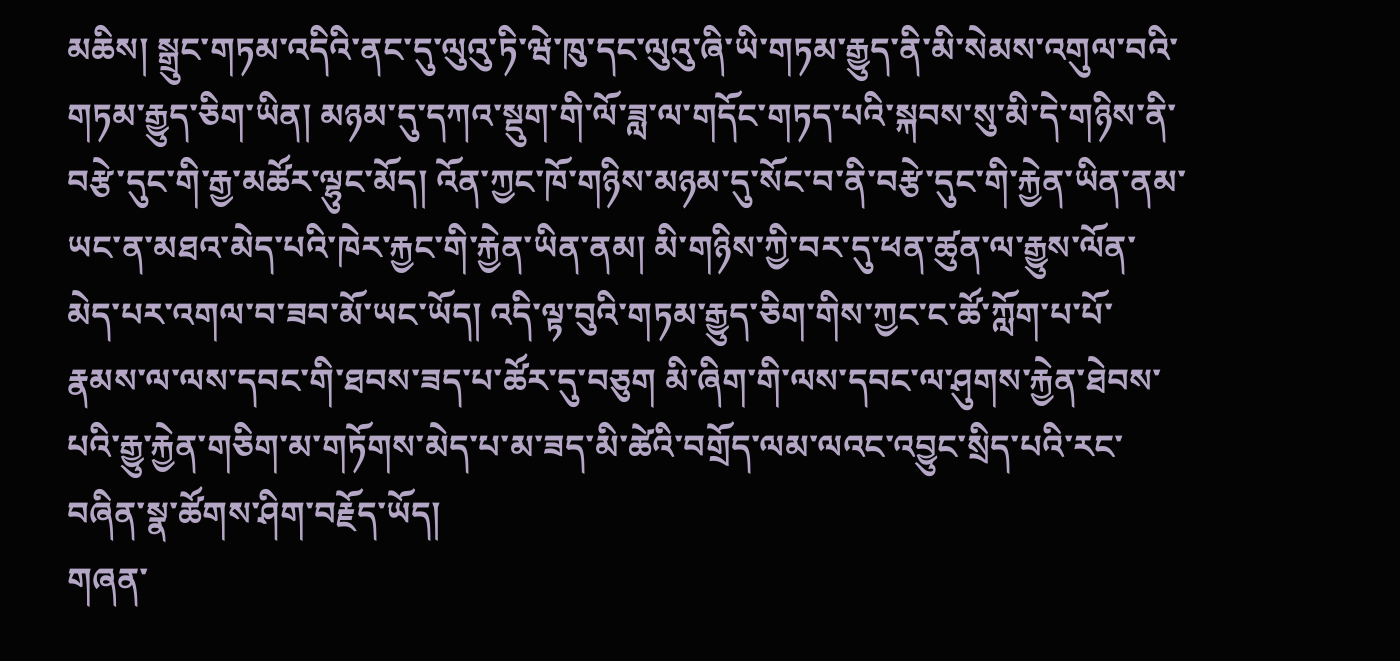མཆིས། སྒྲུང་གཏམ་འདིའི་ནང་དུ་ལུའུ་ཏི་ཝེ་ཁུ་དང་ལུའུ་ཞི་ཡི་གཏམ་རྒྱུད་ནི་མི་སེམས་འགུལ་བའི་གཏམ་རྒྱུད་ཅིག་ཡིན། མཉམ་དུ་དཀའ་སྡུག་གི་ལོ་ཟླ་ལ་གདོང་གཏད་པའི་སྐབས་སུ་མི་དེ་གཉིས་ནི་བརྩེ་དུང་གི་རྒྱ་མཚོར་ལྷུང་མོད། འོན་ཀྱང་ཁོ་གཉིས་མཉམ་དུ་སོང་བ་ནི་བརྩེ་དུང་གི་རྐྱེན་ཡིན་ནམ་ཡང་ན་མཐའ་མེད་པའི་ཁེར་རྐྱང་གི་རྐྱེན་ཡིན་ནམ། མི་གཉིས་ཀྱི་བར་དུ་ཕན་ཚུན་ལ་རྒྱུས་ལོན་མེད་པར་འགལ་བ་ཟབ་མོ་ཡང་ཡོད། འདི་ལྟ་བུའི་གཏམ་རྒྱུད་ཅིག་གིས་ཀྱང་ང་ཚོ་ཀློག་པ་པོ་རྣམས་ལ་ལས་དབང་གི་ཐབས་ཟད་པ་ཚོར་དུ་བཅུག མི་ཞིག་གི་ལས་དབང་ལ་ཤུགས་རྐྱེན་ཐེབས་པའི་རྒྱུ་རྐྱེན་གཅིག་མ་གཏོགས་མེད་པ་མ་ཟད་མི་ཚེའི་བགྲོད་ལམ་ལའང་འབྱུང་སྲིད་པའི་རང་བཞིན་སྣ་ཚོགས་ཤིག་བརྗོད་ཡོད།
གཞན་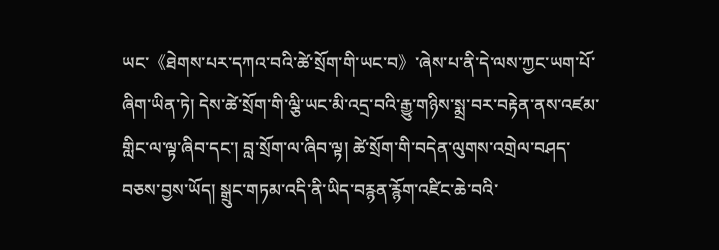ཡང་《ཐེགས་པར་དཀའ་བའི་ཚེ་སྲོག་གི་ཡང་བ》་ཞེས་པ་ནི་དེ་ལས་ཀྱང་ཡག་པོ་ཞིག་ཡིན་ཏེ། དེས་ཚེ་སྲོག་གི་ལྕི་ཡང་མི་འདྲ་བའི་རྒྱུ་གཉིས་སྨྲ་བར་བརྟེན་ནས་འཛམ་གླིང་ལ་ལྟ་ཞིབ་དང་། བླ་སྲོག་ལ་ཞིབ་ལྟ། ཚེ་སྲོག་གི་བདེན་ལུགས་འགྲེལ་བཤད་བཅས་བྱས་ཡོད། སྒྲུང་གཏམ་འདི་ནི་ཡིད་བརྙན་རྙོག་འཛིང་ཆེ་བའི་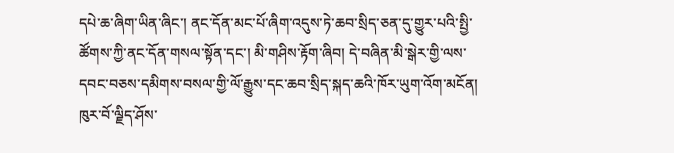དཔེ་ཆ་ཞིག་ཡིན་ཞིང་། ནང་དོན་མང་པོ་ཞིག་འདུས་ཏེ་ཆབ་སྲིད་ཅན་དུ་གྱུར་པའི་སྤྱི་ཚོགས་ཀྱི་ནང་དོན་གསལ་སྟོན་དང་། མི་གཤིས་རྟོག་ཞིབ། དེ་བཞིན་མི་སྒེར་གྱི་ལས་དབང་བཅས་དམིགས་བསལ་གྱི་ལོ་རྒྱུས་དང་ཆབ་སྲིད་སྐད་ཆའི་ཁོར་ཡུག་འོག་མངོན། ཁུར་བོ་ལྗིད་ཤོས་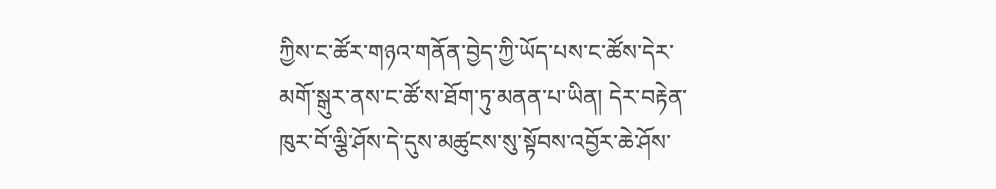ཀྱིས་ང་ཚོར་གཉའ་གནོན་བྱེད་ཀྱི་ཡོད་པས་ང་ཚོས་དེར་མགོ་སྒུར་ནས་ང་ཚོ་ས་ཐོག་ཏུ་མནན་པ་ཡིན། དེར་བརྟེན་ཁུར་བོ་ལྕི་ཤོས་དེ་དུས་མཚུངས་སུ་སྟོབས་འབྱོར་ཆེ་ཤོས་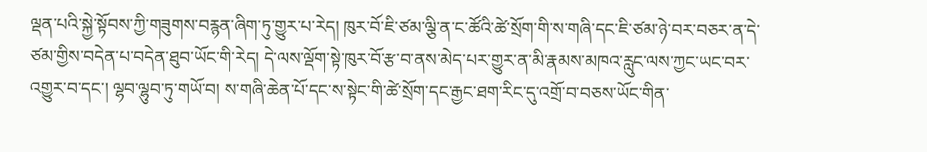ལྡན་པའི་སྐྱེ་སྟོབས་ཀྱི་གཟུགས་བརྙན་ཞིག་ཏུ་གྱུར་པ་རེད། ཁུར་བོ་ཇི་ཙམ་ལྕི་ན་ང་ཚོའི་ཚེ་སྲོག་གི་ས་གཞི་དང་ཇི་ཙམ་ཉེ་བར་བཅར་ན་དེ་ཙམ་གྱིས་བདེན་པ་བདེན་ཐུབ་ཡོང་གི་རེད། དེ་ལས་ལྡོག་སྟེ་ཁུར་བོ་རྩ་བ་ནས་མེད་པར་གྱུར་ན་མི་རྣམས་མཁའ་རླུང་ལས་ཀྱང་ཡང་བར་འགྱུར་བ་དང་། ལྷབ་ལྷུབ་ཏུ་གཡོ་བ། ས་གཞི་ཆེན་པོ་དང་ས་སྟེང་གི་ཚེ་སྲོག་དང་རྒྱང་ཐག་རིང་དུ་འགྲོ་བ་བཅས་ཡོང་གིན་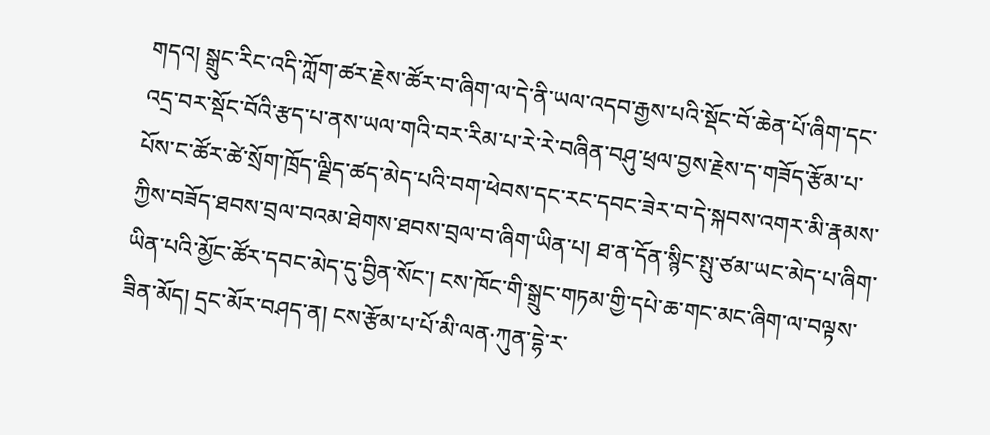གདའ། སྒྲུང་རིང་འདི་ཀློག་ཚར་རྗེས་ཚོར་བ་ཞིག་ལ་དེ་ནི་ཡལ་འདབ་རྒྱས་པའི་སྡོང་བོ་ཆེན་པོ་ཞིག་དང་འདྲ་བར་སྡོང་བོའི་རྩད་པ་ནས་ཡལ་གའི་བར་རིམ་པ་རེ་རེ་བཞིན་བཤུ་ཕྲལ་བྱས་རྗེས་ད་གཟོད་རྩོམ་པ་པོས་ང་ཚོར་ཚེ་སྲོག་ཁྲོད་ལྗིད་ཚད་མེད་པའི་བག་ཕེབས་དང་རང་དབང་ཟེར་བ་དེ་སྐབས་འགར་མི་རྣམས་ཀྱིས་བཟོད་ཐབས་བྲལ་བའམ་ཐེགས་ཐབས་བྲལ་བ་ཞིག་ཡིན་པ། ཐ་ན་དོན་སྙིང་སྤུ་ཙམ་ཡང་མེད་པ་ཞིག་ཡིན་པའི་མྱོང་ཚོར་དབང་མེད་དུ་བྱིན་སོང་། ངས་ཁོང་གི་སྒྲུང་གཏམ་གྱི་དཔེ་ཆ་གང་མང་ཞིག་ལ་བལྟས་ཟིན་མོད། དྲང་མོར་བཤད་ན། ངས་རྩོམ་པ་པོ་མི་ལན·ཀུན་དྷེ་ར་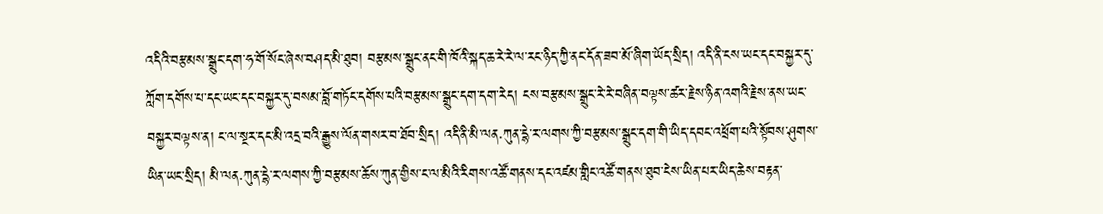འདིའི་བརྩམས་སྒྲུང་དག་ཧ་གོ་སོང་ཞེས་བཤད་མི་ཐུབ། བརྩམས་སྒྲུང་ནང་གི་ཁོའི་སྐད་ཆ་རེ་རེ་ལ་རང་ཉིད་ཀྱི་ནང་དོན་ཟབ་མོ་ཞིག་ཡོད་སྲིད། འདི་ནི་ངས་ཡང་དང་བསྐྱར་དུ་ཀློག་དགོས་པ་དང་ཡང་དང་བསྐྱར་དུ་བསམ་བློ་གཏོང་དགོས་པའི་བརྩམས་སྒྲུང་དག་དག་རེད། ངས་བརྩམས་སྒྲུང་རེ་རེ་བཞིན་བལྟས་ཚར་རྗེས་ཉིན་འགའི་རྗེས་ནས་ཡང་བསྐྱར་བལྟས་ན། ང་ལ་སྔར་དང་མི་འདྲ་བའི་རྒྱུས་ལོན་གསར་བ་ཐོབ་སྲིད། འདི་ནི་མི་ལན·ཀུན་དྷེ་ར་ལགས་ཀྱི་བརྩམས་སྒྲུང་དག་གི་ཡིད་དབང་འཕྲོག་པའི་སྟོབས་ཤུགས་ཡིན་ཡང་སྲིད། མི་ལན·ཀུན་དྷེ་ར་ལགས་ཀྱི་བརྩམས་ཆོས་ཀུན་གྱིས་ང་ལ་མིའི་རིགས་འཚོ་གནས་དང་འཛམ་གླིང་འཚོ་གནས་ཐུབ་ངེས་ཡིན་པར་ཡིད་ཆེས་བརྟན་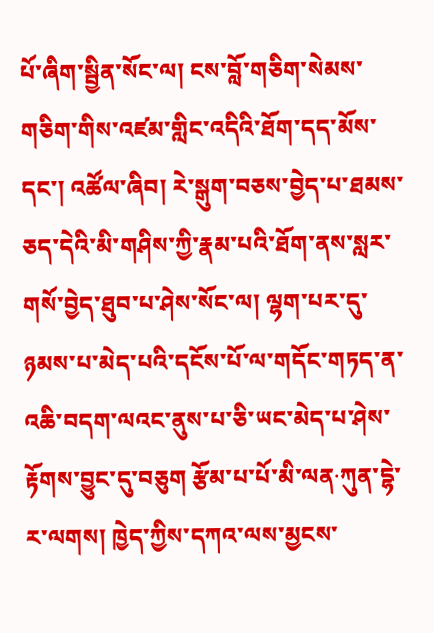པོ་ཞིག་སྦྱིན་སོང་ལ། ངས་བློ་གཅིག་སེམས་གཅིག་གིས་འཛམ་གླིང་འདིའི་ཐོག་དད་མོས་དང་། འཚོལ་ཞིབ། རེ་སྒུག་བཅས་བྱེད་པ་ཐམས་ཅད་དེའི་མི་གཤིས་ཀྱི་རྣམ་པའི་ཐོག་ནས་སླར་གསོ་བྱེད་ཐུབ་པ་ཤེས་སོང་ལ། ལྷག་པར་དུ་ཉམས་པ་མེད་པའི་དངོས་པོ་ལ་གདོང་གཏད་ན་འཆི་བདག་ལའང་ནུས་པ་ཅི་ཡང་མེད་པ་ཤེས་རྟོགས་བྱུང་དུ་བཅུག རྩོམ་པ་པོ་མི་ལན·ཀུན་དྷེ་ར་ལགས། ཁྱེད་ཀྱིས་དཀའ་ལས་མྱངས་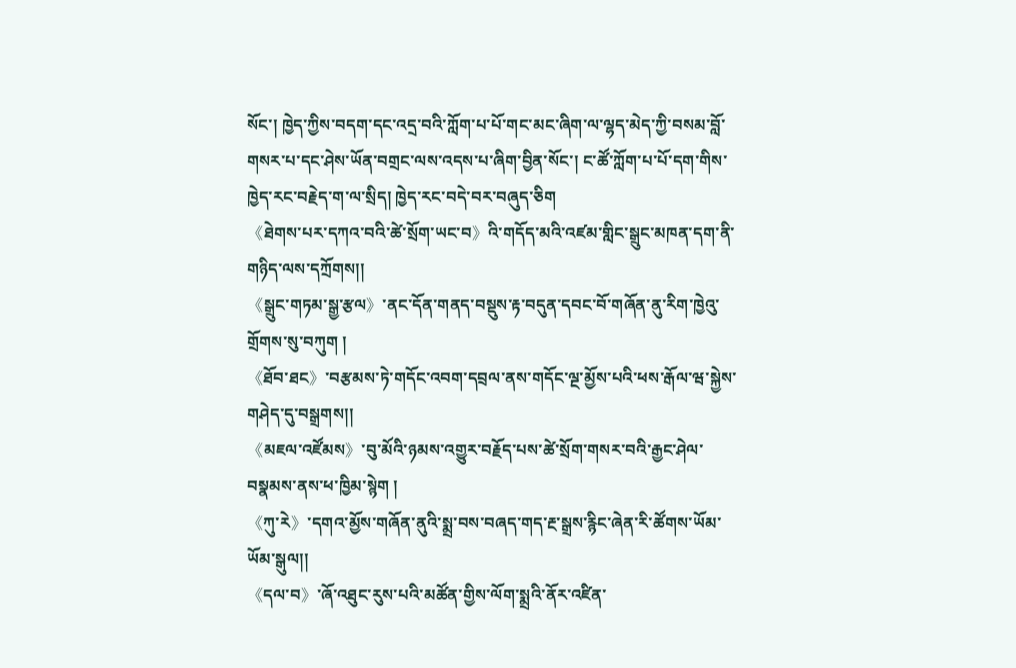སོང་། ཁྱེད་ཀྱིས་བདག་དང་འདྲ་བའི་ཀློག་པ་པོ་གང་མང་ཞིག་ལ་ལྷད་མེད་ཀྱི་བསམ་བློ་གསར་པ་དང་ཤེས་ཡོན་བགྲང་ལས་འདས་པ་ཞིག་བྱིན་སོང་། ང་ཚོ་ཀློག་པ་པོ་དག་གིས་ཁྱེད་རང་བརྗེད་ག་ལ་སྲིད། ཁྱེད་རང་བདེ་བར་བཞུད་ཅིག
《ཐེགས་པར་དཀའ་བའི་ཚེ་སྲོག་ཡང་བ》འི་གདོད་མའི་འཛམ་གླིང་སྒྲུང་མཁན་དག་ནི་གཉིད་ལས་དཀྲོགས།།
《སྒྲུང་གཏམ་སྒྱ་རྩལ》་ནང་དོན་གནད་བསྡུས་རྟ་བདུན་དབང་བོ་གཞོན་ནུ་རིག་ཁྱེའུ་གྲོགས་སུ་བཀུག །
《ཐོབ་ཐང》་བརྩམས་ཏེ་གདོང་འབག་དབྲལ་ནས་གདོང་ལྔ་མྱོས་པའི་ཕས་རྒོལ་ཝ་སྐྱེས་གཤེད་དུ་བསྒྲགས།།
《མཇལ་འཛོམས》་བུ་མོའི་ཉམས་འགྱུར་བརྗོད་པས་ཚེ་སྲོག་གསར་བའི་རྒྱང་ཤེལ་བསྣམས་ནས་ཕ་ཁྱིམ་སྙེག །
《ཀུ་རེ》་དགའ་མྱོས་གཞོན་ནུའི་སྨྲ་བས་བཞད་གད་རྔ་སྒྲས་རྙིང་ཞེན་རི་ཚོགས་ཡོམ་ཡོམ་སྒུལ།།
《དལ་བ》་ཞོ་འཐུང་རུས་པའི་མཚོན་གྱིས་ལོག་སྨྲའི་ནོར་འཛིན་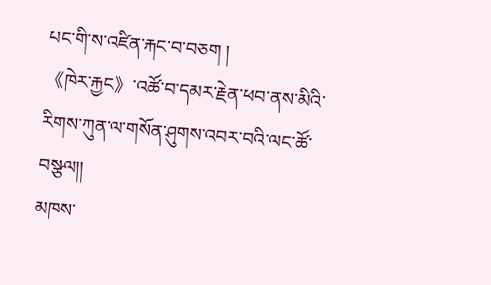པང་གི་ས་འཛིན་རྐང་བ་བཅག །
《ཁེར་རྐྱང》་འཚོ་བ་དམར་རྗེན་ཕབ་ནས་མིའི་རིགས་ཀུན་ལ་གསོན་ཤུགས་འབར་བའི་ལང་ཚོ་བསྩལ།།
མཁས་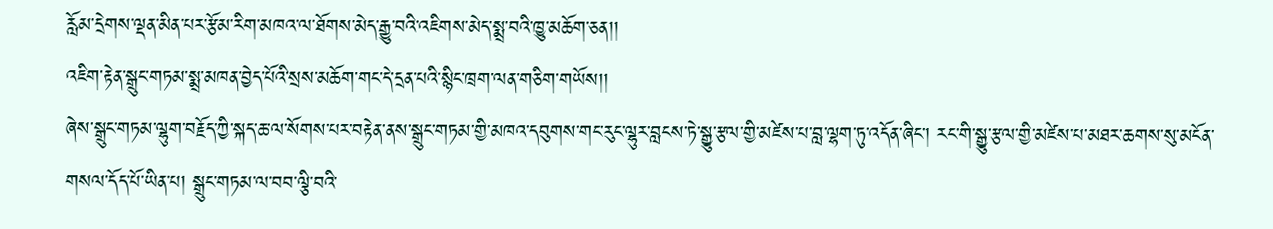རློམ་དྲེགས་ལྡན་མིན་པར་རྩོམ་རིག་མཁའ་ལ་ཐོགས་མེད་རྒྱུ་བའི་འཇིགས་མེད་སྨྲ་བའི་ཁྱུ་མཆོག་ཅན།།
འཇིག་རྟེན་སྒྲུང་གཏམ་སྨྲ་མཁན་བྱེད་པོའི་སྲས་མཆོག་གང་དེ་དྲན་པའི་སྙིང་ཁྲག་ལན་གཅིག་གཡོས།།
ཞེས་སྒྲུང་གཏམ་ལྷུག་བརྗོད་ཀྱི་སྐད་ཆ་ལ་སོགས་པར་བརྟེན་ནས་སྒྲུང་གཏམ་གྱི་མཁའ་དབུགས་གང་རུང་ལྷུར་བླངས་ཏེ་སྒྱུ་རྩལ་གྱི་མཛེས་པ་བླ་ལྷག་ཏུ་འདོན་ཞིང་། རང་གི་སྒྱུ་རྩལ་གྱི་མཛེས་པ་མཐར་ཆགས་སུ་མངོན་གསལ་དོད་པོ་ཡིན་པ། སྒྲུང་གཏམ་ལ་བབ་ལྕི་བའི་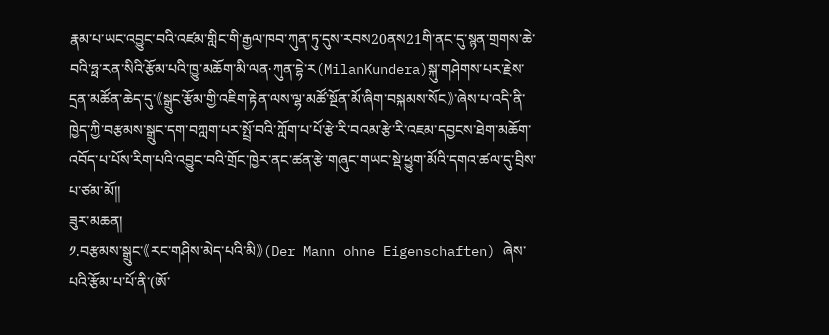རྣམ་པ་ཡང་འབྱུང་བའི་འཛམ་གླིང་གི་རྒྱལ་ཁབ་ཀུན་ཏུ་དུས་རབས20ནས21གི་ནང་དུ་སྙན་གྲགས་ཆེ་བའི་ཧྥ་རན་སིའི་རྩོམ་པའི་ཁྱུ་མཆོག་མི་ལན·ཀུན་དྷེ་ར(MilanKundera)སྐུ་གཤེགས་པར་རྗེས་དྲན་མཚོན་ཆེད་དུ་《སྒྲུང་རྩོམ་གྱི་འཇིག་རྟེན་ལས་ལྷ་མཚོ་སྔོན་མོ་ཞིག་བསྐམས་སོང》་ཞེས་པ་འདི་ནི་ཁྱེད་ཀྱི་བརྩམས་སྒྲུང་དག་བཀླག་པར་སྤྲོ་བའི་ཀློག་པ་པོ་རྩེ་རི་བའམ་རྩེ་རི་འཇམ་དབྱངས་ཐེག་མཆོག་འབོད་པ་པོས་རིག་པའི་འབྱུང་བའི་གྲོང་ཁྱེར་ནང་ཚན་རྩེ་གཞུང་གཡང་སྡེ་ཕྱུག་མོའི་དགའ་ཚལ་དུ་བྲིས་པ་ཙམ་མོ།།
ཟུར་མཆན།
༡.བརྩམས་སྒྲུང་《རང་གཤིས་མེད་པའི་མི》(Der Mann ohne Eigenschaften) ཞེས་པའི་རྩོམ་པ་པོ་ནི་(ཨོ་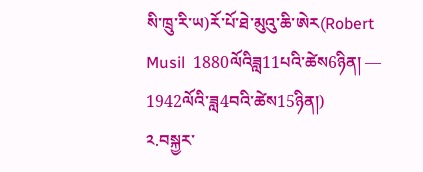སི་ཁྲུ་རི་ཡ)རོ་པོ་ཐེ་མུའུ་ཆི་ཨེར(Robert Musil  1880ལོའིཟླ11པའི་ཚེས6ཉིན། — 1942ལོའི་ཟླ4བའི་ཚེས15ཉིན།)
༢.བསྐྱར་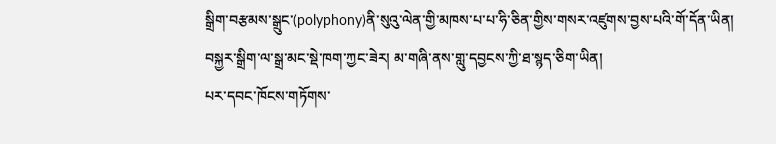སྒྲིག་བརྩམས་སྒྲུང་(polyphony)ནི་སུའུ་ལེན་གྱི་མཁས་པ་པ་ཧི་ཅིན་གྱིས་གསར་འཛུགས་བྱས་པའི་གོ་དོན་ཡིན། བསྐྱར་སྒྲིག་ལ་སྒྲ་མང་སྡེ་ཁག་ཀྱང་ཟེར། མ་གཞི་ནས་གླུ་དབྱངས་ཀྱི་ཐ་སྙད་ཅིག་ཡིན།
པར་དབང་ཁོངས་གཏོགས་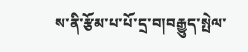ས་ནི་རྩོམ་པ་པོ་དྲ་བ།བརྒྱུད་སྤེལ་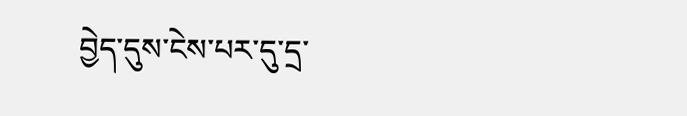བྱེད་དུས་ངེས་པར་དུ་དྲ་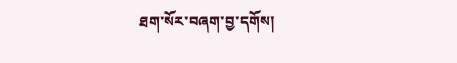ཐག་སོར་བཞག་བྱ་དགོས།